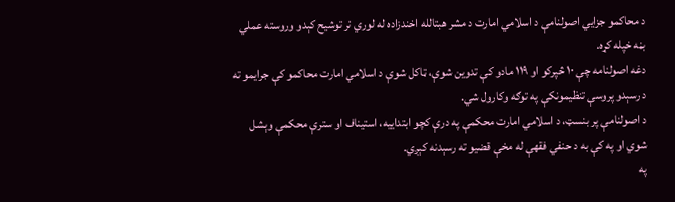د محاکمو جزايي اصولنامې د اسلامي امارت د مشر هبتالله اخندزاده له لوري تر توشیح کېدو وروسته عملي بڼه خپله کړه.
دغه اصولنامه چې ۱۰ څپرکو او ۱۱۹ مادو کې تدوین شوې، ټاکل شوې د اسلامي امارت محاکمو کې جرایمو ته د رسېدو پروسې تنظیمونکې په توګه وکارول شي.
د اصولنامې پر بنسټ، د اسلامي امارت محکمې په درې کچو ابتداییه، استیناف او سترې محکمې وېشل شوي او په کې به د حنفي فقهې له مخې قضیو ته رسېدنه کېږي.
په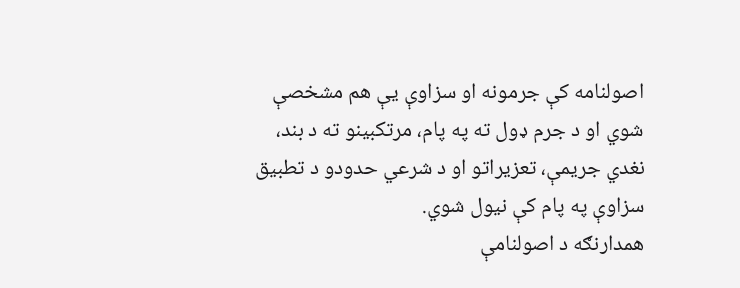اصولنامه کې جرمونه او سزاوې یې هم مشخصې شوي او د جرم ډول ته په پام، مرتکبینو ته د بند، نغدي جریمې، تعزیراتو او د شرعي حدودو د تطبیق سزاوې په پام کې نیول شوي.
همدارنګه د اصولنامې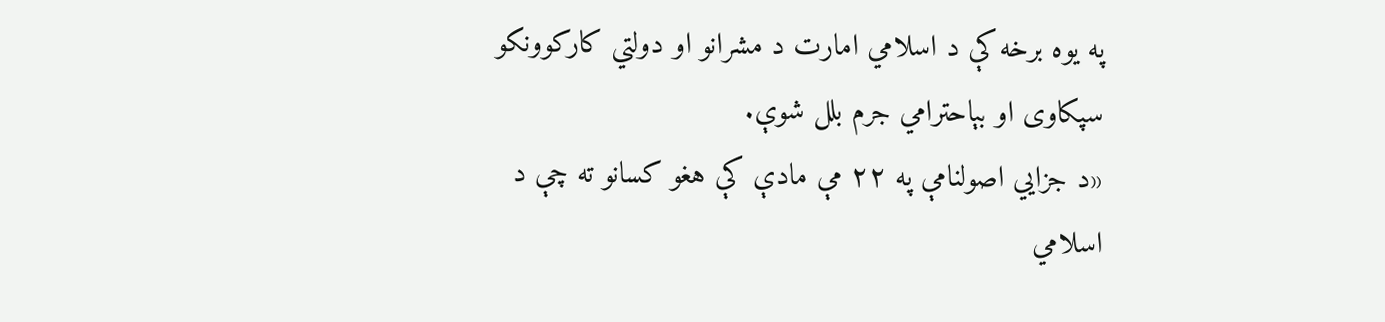په یوه برخه کې د اسلامي امارت د مشرانو او دولتي کارکوونکو سپکاوی او بېاحترامي جرم بلل شوې.
«د جزایي اصولنامې په ۲۲ مې مادې کې هغو کسانو ته چې د اسلامي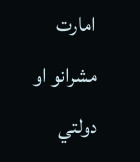امارت مشرانو او دولتي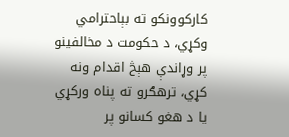کارکوونکو ته بېاحترامي وکړي، د حکومت د مخالفینو پر وړاندې هېڅ اقدام ونه کړي، ترهګرو ته پناه ورکړي یا د هغو کسانو پر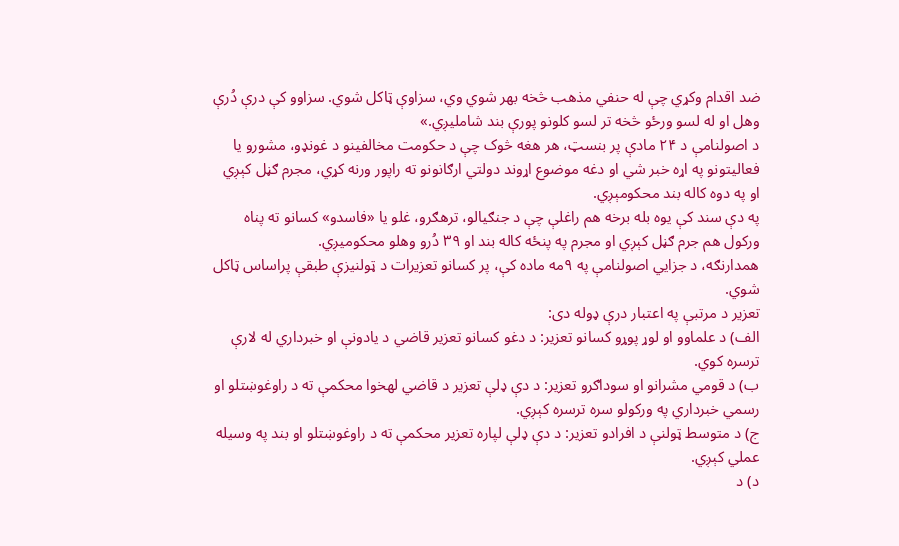ضد اقدام وکړي چې له حنفي مذهب څخه بهر شوي وي، سزاوې ټاکل شوي. سزاوو کې درې دُرې وهل او له لسو ورځو څخه تر لسو کلونو پورې بند شاملیږي.»
د اصولنامې د ۲۴ مادې پر بنسټ، هر هغه څوک چې د حکومت مخالفینو د غونډو، مشورو یا فعالیتونو په اړه خبر شي او دغه موضوع اړوند دولتي ارګانونو ته راپور ورنه کړي، مجرم ګڼل کېږي او په دوه کاله بند محکومېږي.
په دې سند کې یوه بله برخه هم راغلې چې د جنګيالو، ترهګرو، غلو یا «فاسدو» کسانو ته پناه ورکول هم جرم ګڼل کېږي او مجرم په پنځه کاله بند او ۳۹ دُرو وهلو محکومیږي.
همدارنګه، د جزایي اصولنامې په ۹مه ماده کې، پر کسانو تعزیرات د ټولنیزې طبقې پراساس ټاکل شوي.
تعزیر د مرتبې په اعتبار درې ډوله دی:
الف) د علماوو او لوړ پوړو کسانو تعزیر: د دغو کسانو تعزیر قاضي د یادونې او خبرداري له لارې ترسره کوي.
ب) د قومي مشرانو او سوداګرو تعزیر: د دې ډلې تعزیر د قاضي لهخوا محکمې ته د راوغوښتلو او رسمي خبرداري په ورکولو سره ترسره کېږي.
ج) د متوسط ټولنې د افرادو تعزیر: د دې ډلې لپاره تعزیر محکمې ته د راوغوښتلو او بند په وسیله عملي کېږي.
د) د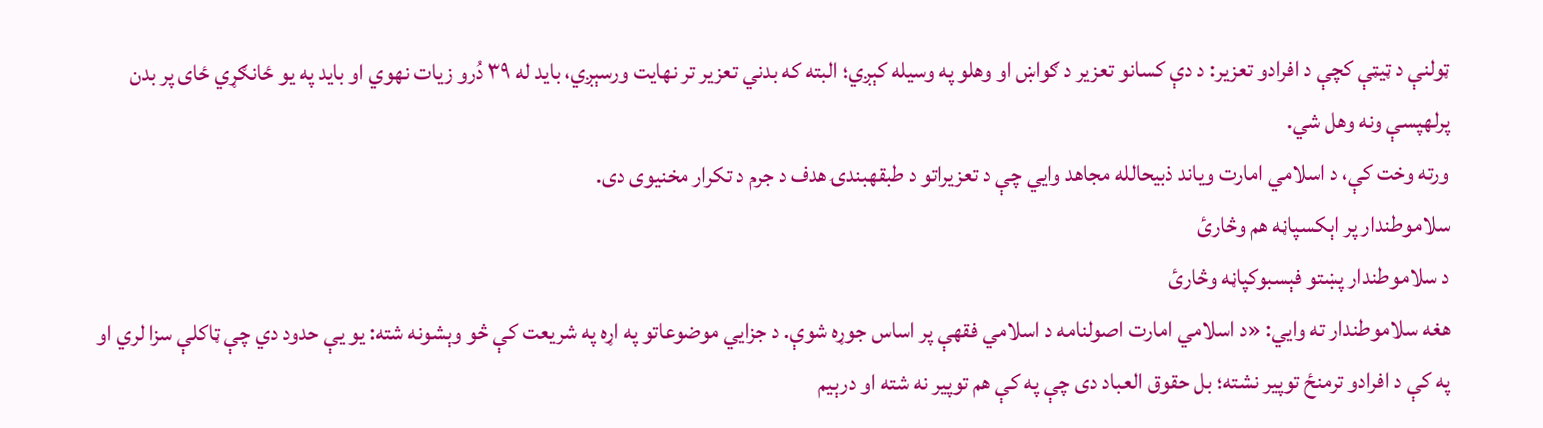ټولنې د ټيټې کچې د افرادو تعزیر: د دې کسانو تعزیر د ګواښ او وهلو په وسیله کېږي؛ البته که بدني تعزیر تر نهایت ورسېږي، باید له ۳۹ دُرو زیات نهوي او باید په یو ځانګړي ځای پر بدن پرلهپسې ونه وهل شي.
ورته وخت کې، د اسلامي امارت ویاند ذبیحالله مجاهد وایي چې د تعزیراتو د طبقهبندۍ هدف د جرم د تکرار مخنیوی دی.
سلاموطندار پر اېکسپاڼه هم وڅارئ
د سلاموطندار پښتو فېسبوکپاڼه وڅارئ
هغه سلاموطندار ته وايي: «د اسلامي امارت اصولنامه د اسلامي فقهې پر اساس جوړه شوې. د جزايي موضوعاتو په اړه په شریعت کې څو وېشونه شته: یو یې حدود دي چې ټاکلې سزا لري او په کې د افرادو ترمنځ توپیر نشته؛ بل حقوق العباد دی چې په کې هم توپیر نه شته او درېیم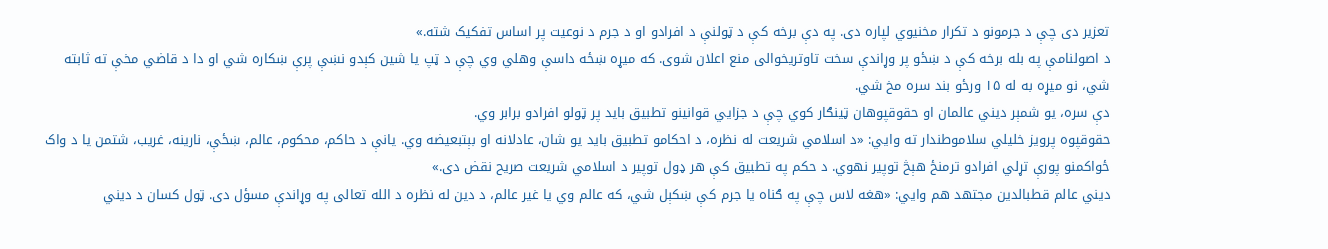تعزیر دی چې د جرمونو د تکرار مخنیوي لپاره دی. په دې برخه کې د ټولنې د افرادو او د جرم د نوعیت پر اساس تفکیک شته.»
د اصولنامې په بله برخه کې د ښځو پر وړاندې سخت تاوتریخوالی منع اعلان شوی. که میړه ښځه داسې وهلي وي چې د ټپ یا شین کېدو نښې پرې ښکاره شي او دا د قاضي مخې ته ثابته شي، نو میړه به له ۱۵ ورځو بند سره مخ شي.
دې سره، یو شمېر دیني عالمان او حقوقپوهان ټینګار کوي چې د جزايي قوانینو تطبیق باید پر ټولو افرادو برابر وي.
حقوقپوه پرویز خلیلي سلاموطندار ته وایي: «د اسلامي شریعت له نظره، د احکامو تطبیق باید یو شان، عادلانه او بېتبعیضه وي. یانې د حاکم، محکوم، عالم، ښځې، نارینه، غریب، شتمن یا د واک ځواکمنو پورې تړلي افرادو ترمنځ هېڅ توپیر نهوي. د حکم په تطبیق کې هر ډول توپیر د اسلامي شریعت صریح نقض دی.»
دیني عالم قطبالدین مجتهد هم وایي: «هغه لاس چې په ګناه یا جرم کې ښکېل شي، که عالم وي یا غیر عالم، د دین له نظره د الله تعالی په وړاندې مسؤل دی. ټول کسان د دیني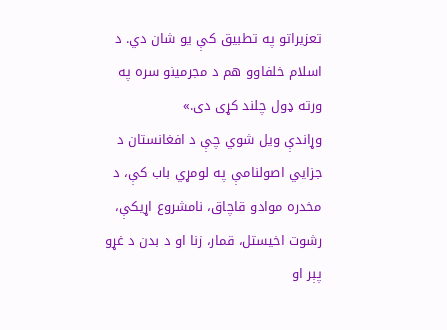تعزیراتو په تطبیق کې یو شان دي. د اسلام خلفاوو هم د مجرمینو سره په ورته ډول چلند کړی دی.»
وړاندې ویل شوي چې د افغانستان د جزایي اصولنامې په لومړي باب کې، د مخدره موادو قاچاق، نامشروع اړیکې، رشوت اخیستل، قمار، زنا او د بدن د غړو پېر او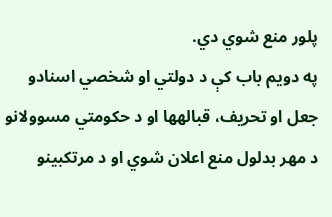پلور منع شوي دي.
په دویم باب کې د دولتي او شخصي اسنادو جعل او تحریف، قبالهها او د حکومتي مسوولانو د مهر بدلول منع اعلان شوي او د مرتکبینو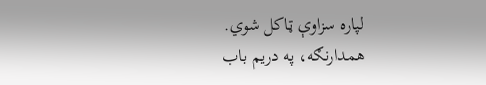لپاره سزاوې ټاکل شوي.
همدارنګه، په دریم باب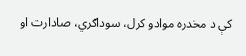کې د مخدره موادو کرل، سوداګري، صادارت او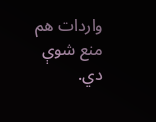واردات هم منع شوې دي.